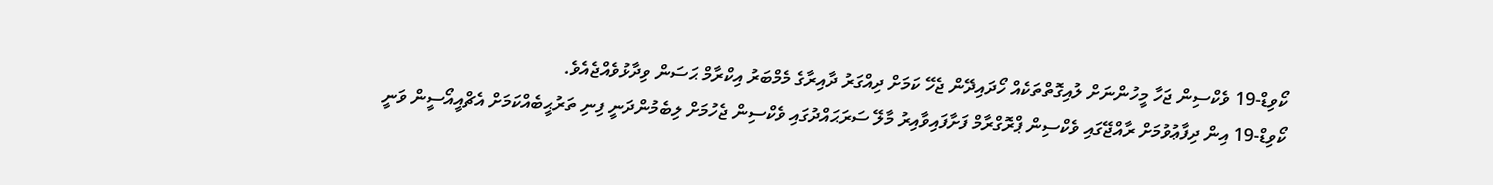ކޯވިޑް-19 ވެކްސިން ޖަހާ މީހުންނަށް ލުއިގޮތްތަކެއް ހޯދައިދޭން ޖެހޭ ކަމަށް ދިއްގަރު ދާއިރާގެ މެމްބަރު އިކްރާމް ޙަސަން ވިދާޅުވެއްޖެއެވެ.
ކޯވިޑް-19 އިން ދިފާޢުވުމަށް ރާއްޖޭގައި ވެކްސިން ޕްރޮގްރާމް ފަށާފައިވާއިރު މާލޭ ސަރަޙައްދުގައި ވެކްސިން ޖެހުމަށް ލިބެމުންދަނީ ފިނި ތަރުޙީބެއްކަމަށް އެޗްއީއޯސީން ވަނީ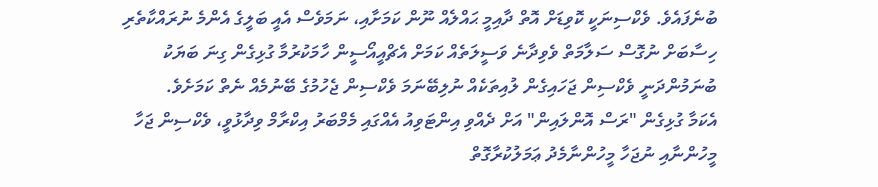ބުނެފައެވެ. ވެކްސިނަކީ ކޮވިޑަށް އޮތް ދާއިމީ ޙައްލެއް ނޫން ކަމަށާއި، ނަމަވެސް އެއީ ބަލީގެ އެންމެ ނުރައްކާތެރި ހިސާބަށް ނުގޮސް ސަލާމަތް ވެވިދާނެ ވަސީލަތެއް ކަމަށް އެޗްއީއޯސީން ހާމަކުރުމާ ގުޅިގެން ގިނަ ބަޔަކު ބުނަމުންދަނީ ވެކްސިން ޖަހައިގެން ލުއިތަކެއް ނުލިބޭނަމަ ވެކްސިން ޖެހުމުގެ ބޭނުމެއް ނެތް ކަމަށެވެ.
އެކަމާ ގުޅިގެން "ރަސް އޮންލައިން" އަށް ދެއްވި އިންޓަވިއު އެއްގައި މެމްބަރު އިކްރާމް ވިދާޅުވީ، ވެކްސިން ޖަހާ މީހުންނާއި ނުޖަހާ މީހުންނާމެދު ޢަމަލުކުރާގޮތް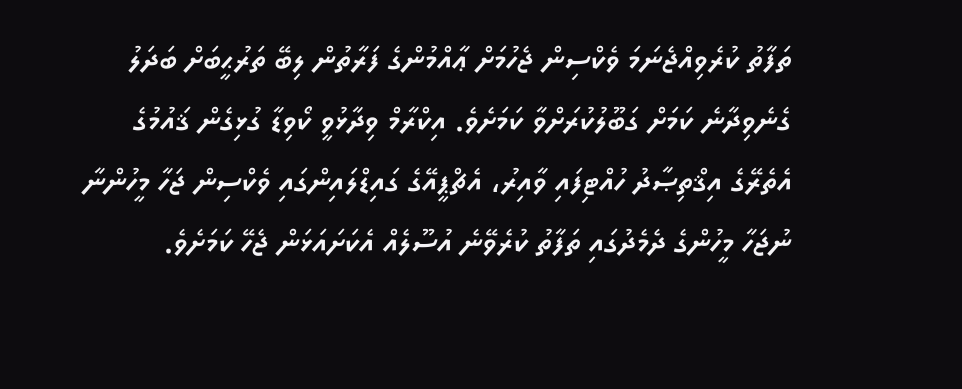ތަފާތު ކުރެވިއްޖެނަމަ ވެކްސިން ޖެހުމަށް ޢާއްމުންގެ ފަރާތުން ލިބޭ ތަރުޙީބަށް ބަދަލު ގެނެވިދާނެ ކަމަށް ގަބޫލުކުރަށްވާ ކަމަށެވެ. އިކްރާމް ވިދާޅުވީ ކޯވިޑާ ގުޅިގެން ޤައުމުގެ އެތެރޭގެ އިޤްތިޞާދު ހުއްޓިފައި ވާއިރު، އެޗްޕީއޭގެ ގައިޑްލައިންގައި ވެކްސިން ޖަހާ މީހުންނާ ނުޖަހާ މީހުންގެ ދެމެދުގައި ތަފާތު ކުރެވޭނެ އުސޫލެއް އެކަށައަޅަން ޖެހޭ ކަމަށެވެ.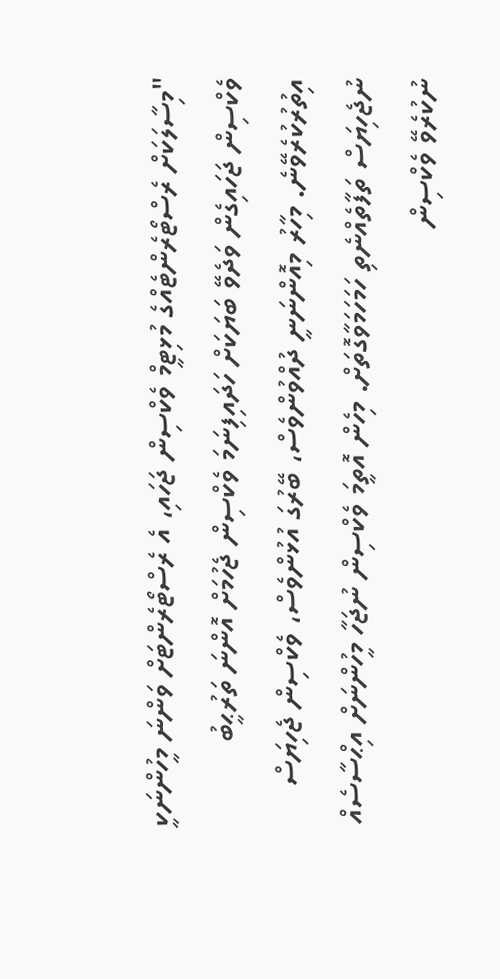"މިސާލަކަށް ރެސްޓޯރެންޓެއްގެ މުޅިޓީމް ވެކްސިން ޖަހައި، އެ ރެސްޓޯރެންޓަށް ވަންނަ މީހުންނަކީ ވެކްސިން ޖަހައިގެން ވަދެވޭ ބަޔަކަށް ހަދައިފިނަމަ ވެކްސިން ޖެހުމަށް އޮންނަ ތަރުޙީބު އިތުރުކުރެވޭނެ. މިހާރު މިއޮންނަނީ ދުއްވުންވެސް، ބޭރުގަ އުޅުންވެސް، ވެކްސިން ޖެހިޔަސް ނުޖެހިޔަސް ތަފާތެއްނެތި ހަމަހަމަވާގޮތަށް. މިހެން އޮތީމަ ވެކްސިން ނުޖަހާ މީހުންނަށް އިޙްސާސެއް ނުކުރެވޭ ވެކްސިން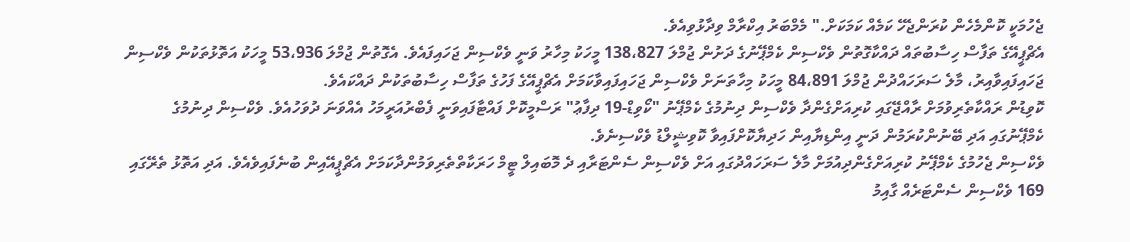ޖެހުމަކީ ކޮންމެހެން ކުރަންޖެހޭ ކަމެއް ކަމަކަށް." މެމްބަރު އިކްރާމް ވިދާޅުވިއެވެ.
އެޗްޕީއޭގެ ތަފާސް ހިސާބުތައް ދައްކާގޮތުން ވެކްސިން ކެމްޕޭނުގެ ދަށުން ޖުމްލަ 138،827 މީހަކު މިހާރު ވަނީ ވެކްސިން ޖަހައިފައެވެ. އެގޮތުން ޖުމްލަ 53،936 މީހަކު އަތޮޅުތަކުން ވެކްސިން ޖަހައިފައިވާއިރު، މާލެ ސަރަހައްދުން ޖުމްލަ 84،891 މީހަކު މިހާތަނަށް ވެކްސިން ޖަހައިފައިވާކަމަށް އެޗްޕީއޭގެ ފަހުގެ ތަފާސް ހިސާބުތަކުން ދައްކައެވެ.
ކޮވިޑުން ރައްކާތެރިވުމަށް ރާއްޖޭގައި ކުރިއަށްގެންދާ ވެކްސިން ދިނުމުގެ ކެމްޕޭނު "ކޯވިޑް-19 ދިފާޢު" ރަސްމީކޮށް ފައްޓާފައިވަނީ ފެބްރުއަރީމަހު އެއްވަނަ ދުވަހުއެވެ. ވެކްސިން ދިނުމުގެ ކެމްޕޭނުގައި އަދި ބޭނުންކުރަމުން ދަނީ އިންޑިޔާއިން ހަދިޔާކޮށްފައިވާ ކޮވިޝީލްޑު ވެކްސިނެވެ.
ވެކްސިން ޖެހުމުގެ ކެމްޕޭނު ކުރިއަށްގެންދިއުމަށް މާލެ ސަރަހައްދުގައި އަށް ވެކްސިން ސެންޓަރާއި ދެ މޮބައިލް ޓީމް ހަރަކާތްތެރިވަމުންދާކަމަށް އެޗްޕީއޭއިން ބުނެފައިވެއެވެ. އަދި އަތޮޅު ތެރޭގައި 169 ވެކްސިން ސެންޓަރެއް ގާއިމު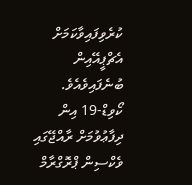ކުރެވިފައިވާކަމަށް އެޗްޕީއޭއިން ބުނެފައިވެއެވެ.
ކޯވިޑް-19 އިން ދިފާޢުވުމަށް ރާއްޖޭގައި ވެކްސިން ޕްރޮގްރާމް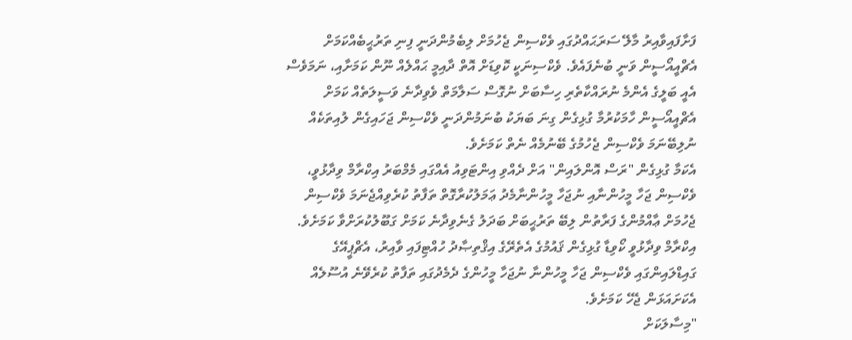ފަށާފައިވާއިރު މާލޭ ސަރަޙައްދުގައި ވެކްސިން ޖެހުމަށް ލިބެމުންދަނީ ފިނި ތަރުޙީބެއްކަމަށް އެޗްއީއޯސީން ވަނީ ބުނެފައެވެ. ވެކްސިނަކީ ކޮވިޑަށް އޮތް ދާއިމީ ޙައްލެއް ނޫން ކަމަށާއި، ނަމަވެސް އެއީ ބަލީގެ އެންމެ ނުރައްކާތެރި ހިސާބަށް ނުގޮސް ސަލާމަތް ވެވިދާނެ ވަސީލަތެއް ކަމަށް އެޗްއީއޯސީން ހާމަކުރުމާ ގުޅިގެން ގިނަ ބަޔަކު ބުނަމުންދަނީ ވެކްސިން ޖަހައިގެން ލުއިތަކެއް ނުލިބޭނަމަ ވެކްސިން ޖެހުމުގެ ބޭނުމެއް ނެތް ކަމަށެވެ.
އެކަމާ ގުޅިގެން "ރަސް އޮންލައިން" އަށް ދެއްވި އިންޓަވިއު އެއްގައި މެމްބަރު އިކްރާމް ވިދާޅުވީ، ވެކްސިން ޖަހާ މީހުންނާއި ނުޖަހާ މީހުންނާމެދު ޢަމަލުކުރާގޮތް ތަފާތު ކުރެވިއްޖެނަމަ ވެކްސިން ޖެހުމަށް ޢާއްމުންގެ ފަރާތުން ލިބޭ ތަރުޙީބަށް ބަދަލު ގެނެވިދާނެ ކަމަށް ގަބޫލުކުރަށްވާ ކަމަށެވެ. އިކްރާމް ވިދާޅުވީ ކޯވިޑާ ގުޅިގެން ޤައުމުގެ އެތެރޭގެ އިޤްތިޞާދު ހުއްޓިފައި ވާއިރު، އެޗްޕީއޭގެ ގައިޑްލައިންގައި ވެކްސިން ޖަހާ މީހުންނާ ނުޖަހާ މީހުންގެ ދެމެދުގައި ތަފާތު ކުރެވޭނެ އުސޫލެއް އެކަށައަޅަން ޖެހޭ ކަމަށެވެ.
"މިސާލަކަށް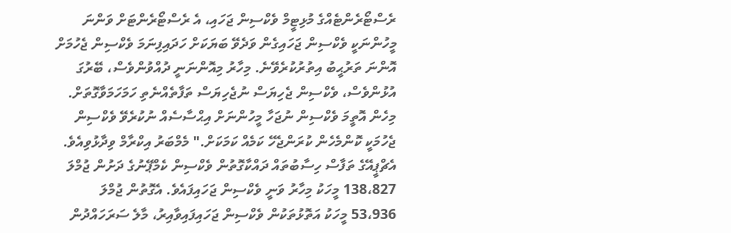ރެސްޓޯރެންޓެއްގެ މުޅިޓީމް ވެކްސިން ޖަހައި، އެ ރެސްޓޯރެންޓަށް ވަންނަ މީހުންނަކީ ވެކްސިން ޖަހައިގެން ވަދެވޭ ބަޔަކަށް ހަދައިފިނަމަ ވެކްސިން ޖެހުމަށް އޮންނަ ތަރުޙީބު އިތުރުކުރެވޭނެ. މިހާރު މިއޮންނަނީ ދުއްވުންވެސް، ބޭރުގަ އުޅުންވެސް، ވެކްސިން ޖެހިޔަސް ނުޖެހިޔަސް ތަފާތެއްނެތި ހަމަހަމަވާގޮތަށް. މިހެން އޮތީމަ ވެކްސިން ނުޖަހާ މީހުންނަށް އިޙްސާސެއް ނުކުރެވޭ ވެކްސިން ޖެހުމަކީ ކޮންމެހެން ކުރަންޖެހޭ ކަމެއް ކަމަކަށް." މެމްބަރު އިކްރާމް ވިދާޅުވިއެވެ.
އެޗްޕީއޭގެ ތަފާސް ހިސާބުތައް ދައްކާގޮތުން ވެކްސިން ކެމްޕޭނުގެ ދަށުން ޖުމްލަ 138،827 މީހަކު މިހާރު ވަނީ ވެކްސިން ޖަހައިފައެވެ. އެގޮތުން ޖުމްލަ 53،936 މީހަކު އަތޮޅުތަކުން ވެކްސިން ޖަހައިފައިވާއިރު، މާލެ ސަރަހައްދުން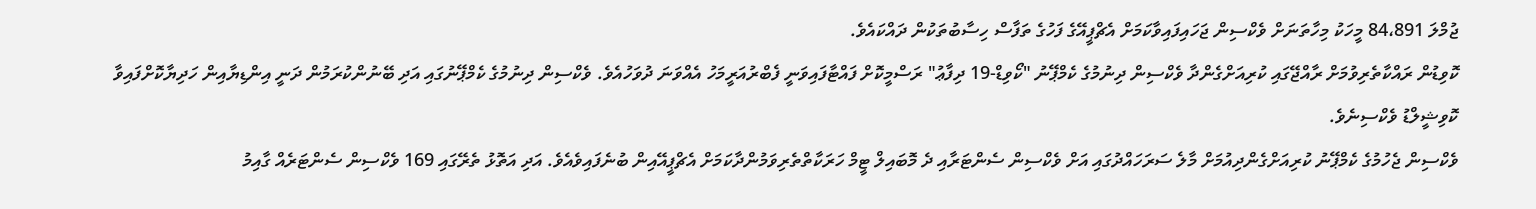ޖުމްލަ 84،891 މީހަކު މިހާތަނަށް ވެކްސިން ޖަހައިފައިވާކަމަށް އެޗްޕީއޭގެ ފަހުގެ ތަފާސް ހިސާބުތަކުން ދައްކައެވެ.
ކޮވިޑުން ރައްކާތެރިވުމަށް ރާއްޖޭގައި ކުރިއަށްގެންދާ ވެކްސިން ދިނުމުގެ ކެމްޕޭނު "ކޯވިޑް-19 ދިފާޢު" ރަސްމީކޮށް ފައްޓާފައިވަނީ ފެބްރުއަރީމަހު އެއްވަނަ ދުވަހުއެވެ. ވެކްސިން ދިނުމުގެ ކެމްޕޭނުގައި އަދި ބޭނުންކުރަމުން ދަނީ އިންޑިޔާއިން ހަދިޔާކޮށްފައިވާ ކޮވިޝީލްޑު ވެކްސިނެވެ.
ވެކްސިން ޖެހުމުގެ ކެމްޕޭނު ކުރިއަށްގެންދިއުމަށް މާލެ ސަރަހައްދުގައި އަށް ވެކްސިން ސެންޓަރާއި ދެ މޮބައިލް ޓީމް ހަރަކާތްތެރިވަމުންދާކަމަށް އެޗްޕީއޭއިން ބުނެފައިވެއެވެ. އަދި އަތޮޅު ތެރޭގައި 169 ވެކްސިން ސެންޓަރެއް ގާއިމު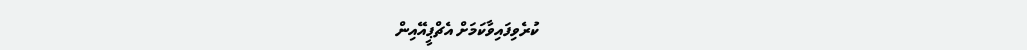ކުރެވިފައިވާކަމަށް އެޗްޕީއޭއިން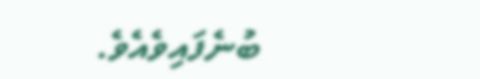ބުނެފައިވެއެވެ.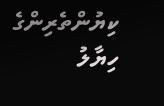ކިޔުންތެރިންގެ ހިޔާލު